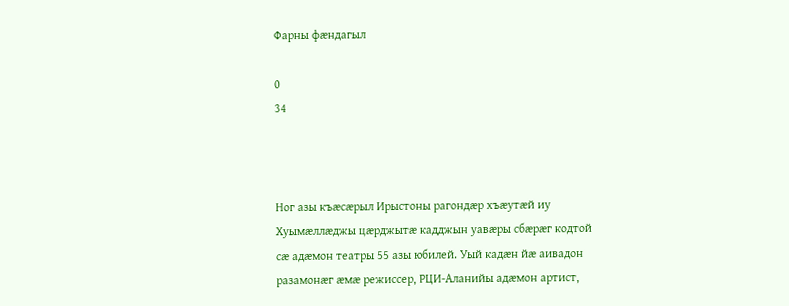Фарны фæндагыл

0
34



Ног азы къæсæрыл Ирыстоны рагондæр хъæутæй иу Хуымæллæджы цæрджытæ кадджын уавæры сбæрæг кодтой сæ адæмон театры 55 азы юбилей. Уый кадæн йæ аивадон разамонæг æмæ режиссер, РЦИ-Аланийы адæмон артист,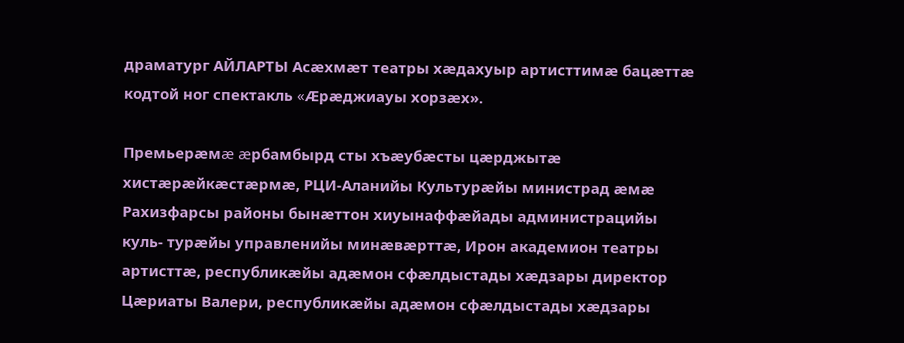драматург АЙЛАРТЫ Асæхмæт театры хæдахуыр артисттимæ бацæттæ кодтой ног спектакль «Æрæджиауы хорзæх».

Премьерæмæ æрбамбырд сты хъæубæсты цæрджытæ хистæрæйкæстæрмæ, РЦИ-Аланийы Культурæйы министрад æмæ Рахизфарсы районы бынæттон хиуынаффæйады администрацийы куль- турæйы управленийы минæвæрттæ, Ирон академион театры артисттæ, республикæйы адæмон сфæлдыстады хæдзары директор Цæриаты Валери, республикæйы адæмон сфæлдыстады хæдзары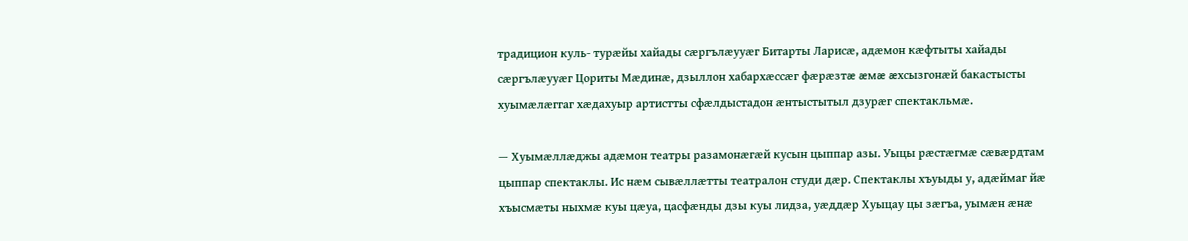традицион куль- турæйы хайады сæргълæууæг Битарты Ларисæ, адæмон кæфтыты хайады сæргълæууæг Цориты Мæдинæ, дзыллон хабархæссæг фæрæзтæ æмæ æхсызгонæй бакастысты хуымæлæггаг хæдахуыр артистты сфæлдыстадон æнтыстытыл дзурæг спектакльмæ.

— Хуымæллæджы адæмон театры разамонæгæй кусын цыппар азы. Уыцы рæстæгмæ сæвæрдтам цыппар спектаклы. Ис нæм сывæллæтты театралон студи дæр. Спектаклы хъуыды у, адæймаг йæ хъысмæты ныхмæ куы цæуа, цасфæнды дзы куы лидза, уæддæр Хуыцау цы зæгъа, уымæн æнæ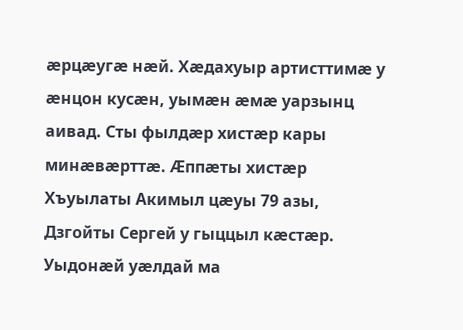æрцæугæ нæй. Хæдахуыр артисттимæ у æнцон кусæн, уымæн æмæ уарзынц аивад. Сты фылдæр хистæр кары минæвæрттæ. Æппæты хистæр Хъуылаты Акимыл цæуы 79 азы, Дзгойты Сергей у гыццыл кæстæр. Уыдонæй уæлдай ма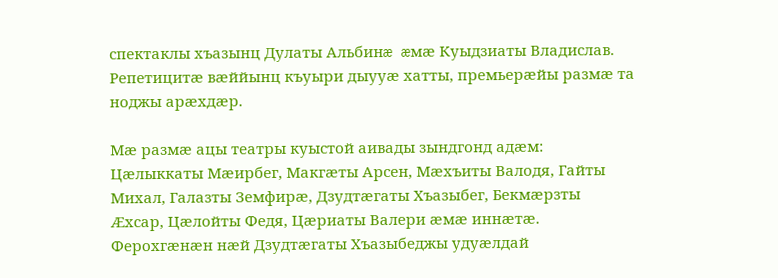спектаклы хъазынц Дулаты Альбинæ æмæ Куыдзиаты Владислав. Репетицитæ вæййынц къуыри дыууæ хатты, премьерæйы размæ та ноджы арæхдæр.

Мæ размæ ацы театры куыстой аивады зындгонд адæм: Цæлыккаты Мæирбег, Макгæты Арсен, Мæхъиты Валодя, Гайты Михал, Галазты Земфирæ, Дзудтæгаты Хъазыбег, Бекмæрзты Æхсар, Цæлойты Федя, Цæриаты Валери æмæ иннæтæ. Ферохгæнæн нæй Дзудтæгаты Хъазыбеджы удуæлдай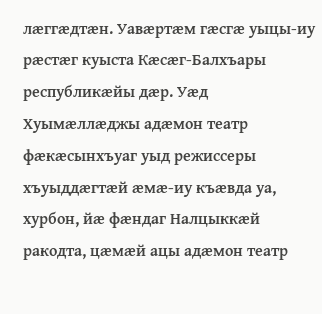лæггæдтæн. Уавæртæм гæсгæ уыцы-иу рæстæг куыста Кæсæг-Балхъары республикæйы дæр. Уæд Хуымæллæджы адæмон театр фæкæсынхъуаг уыд режиссеры хъуыддæгтæй æмæ-иу къæвда уа, хурбон, йæ фæндаг Налцыккæй ракодта, цæмæй ацы адæмон театр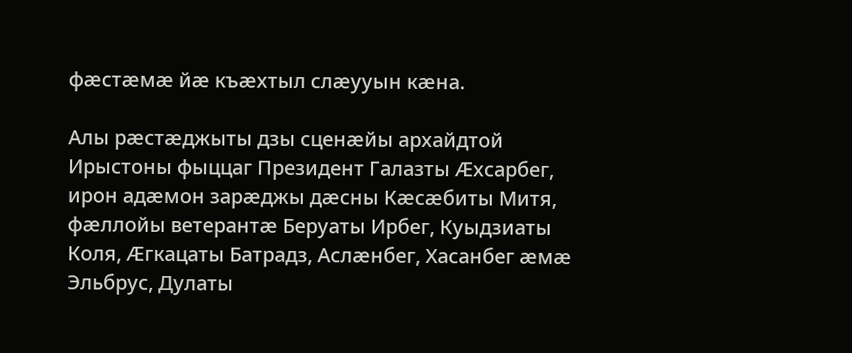фæстæмæ йæ къæхтыл слæууын кæна.

Алы рæстæджыты дзы сценæйы архайдтой Ирыстоны фыццаг Президент Галазты Æхсарбег, ирон адæмон зарæджы дæсны Кæсæбиты Митя, фæллойы ветерантæ Беруаты Ирбег, Куыдзиаты Коля, Æгкацаты Батрадз, Аслæнбег, Хасанбег æмæ Эльбрус, Дулаты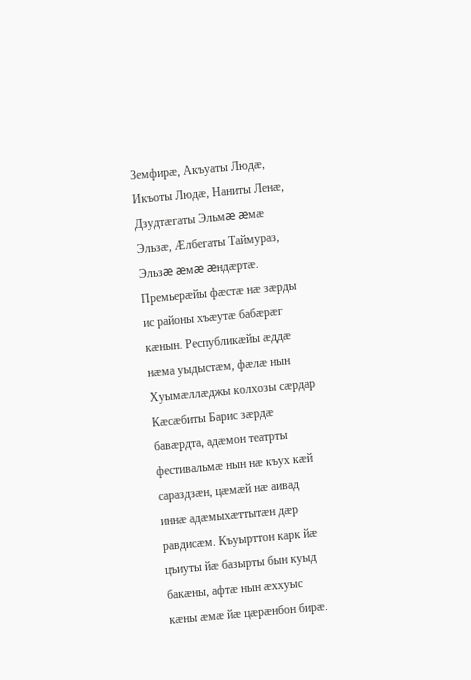Земфирæ, Акъуаты Людæ, Икъоты Людæ, Наниты Ленæ, Дзудтæгаты Эльмæ æмæ Эльзæ, Æлбегаты Таймураз, Эльзæ æмæ æндæртæ. Премьерæйы фæстæ нæ зæрды ис районы хъæутæ бабæрæг кæнын. Республикæйы æддæ нæма уыдыстæм, фæлæ нын Хуымæллæджы колхозы сæрдар Кæсæбиты Барис зæрдæ бавæрдта, адæмон театрты фестивальмæ нын нæ къух кæй сараздзæн, цæмæй нæ аивад иннæ адæмыхæттытæн дæр равдисæм. Къуырттон карк йæ цъиуты йæ базырты бын куыд бакæны, афтæ нын æххуыс кæны æмæ йæ цæрæнбон бирæ.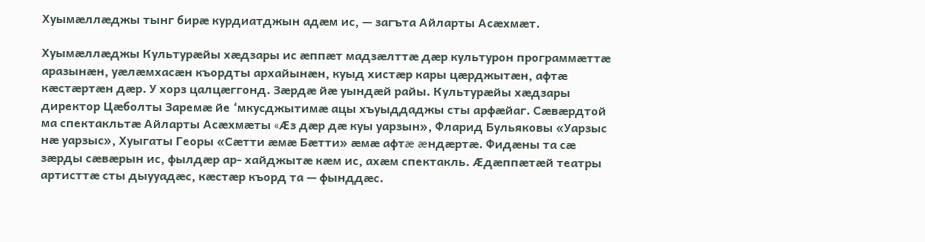Хуымæллæджы тынг бирæ курдиатджын адæм ис, — загъта Айларты Асæхмæт.

Хуымæллæджы Культурæйы хæдзары ис æппæт мадзæлттæ дæр культурон программæттæ аразынæн, уæлæмхасæн къордты архайынæн, куыд хистæр кары цæрджытæн, афтæ кæстæртæн дæр. У хорз цалцæггонд. Зæрдæ йæ уындæй райы. Культурæйы хæдзары директор Цæболты Заремæ йе ‘мкусджытимæ ацы хъуыддаджы сты арфæйаг. Сæвæрдтой ма спектакльтæ Айларты Асæхмæты «Æз дæр дæ куы уарзын», Фларид Бульяковы «Уарзыс нæ уарзыс», Хуыгаты Георы «Сæтти æмæ Бæтти» æмæ афтæ æндæртæ. Фидæны та сæ зæрды сæвæрын ис, фылдæр ар- хайджытæ кæм ис, ахæм спектакль. Æдæппæтæй театры артисттæ сты дыууадæс, кæстæр къорд та — фынддæс.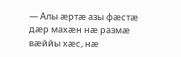— Алы æртæ азы фæстæ дæр махæн нæ размæ вæййы хæс, нæ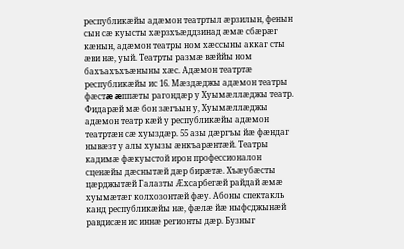республикæйы адæмон театртыл æрзилын, фенын сын сæ куысты хæрзхъæддзинад æмæ сбæрæг кæнын, адæмон театры ном хæссыны аккаг сты æви нæ, уый. Театрты размæ вæййы ном бахъахъхъæныны хæс. Адæмон театртæ республикæйы ис 16. Мæздæджы адæмон театры фæстæ æппæты рагондæр у Хуымæллæджы театр. Фидарæй мæ бон зæгъын у, Хуымæллæджы адæмон театр кæй у республикæйы адæмон театртæн сæ хуыздæр. 55 азы дæргъы йæ фæндаг нывæзт у алы хуызы æнкъарæнтæй. Театры кадимæ фæкуыстой ирон профессионалон сценæйы дæснытæй дæр бирæтæ. Хъæубæсты цæрджытæй Галазты Æхсарбегæй райдай æмæ хуымæтæг колхозонтæй фæу. Абоны спектакль канд республикæйы нæ, фæлæ йæ ныфсджынæй равдисæн ис иннæ регионты дæр. Бузныг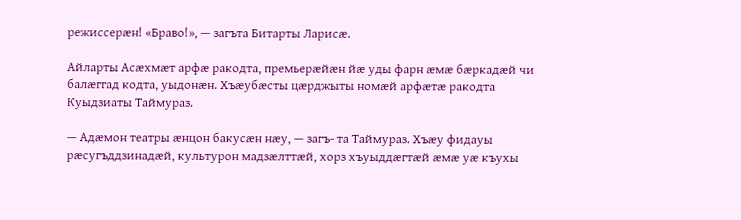режиссерæн! «Браво!», — загъта Битарты Ларисæ.

Айларты Асæхмæт арфæ ракодта, премьерæйæн йæ уды фарн æмæ бæркадæй чи балæггад кодта, уыдонæн. Хъæубæсты цæрджыты номæй арфæтæ ракодта Куыдзиаты Таймураз.

— Адæмон театры æнцон бакусæн нæу, — загъ- та Таймураз. Хъæу фидауы рæсугъддзинадæй, культурон мадзæлттæй, хорз хъуыддæгтæй æмæ уæ къухы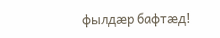фылдæр бафтæд!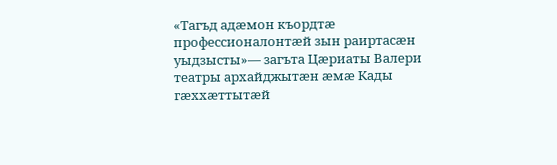«Тагъд адæмон къордтæ профессионалонтæй зын раиртасæн уыдзысты»— загъта Цæриаты Валери театры архайджытæн æмæ Кады гæххæттытæй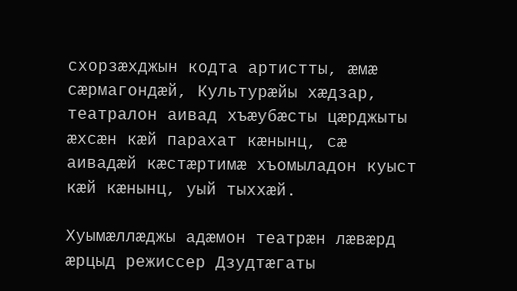схорзæхджын кодта артистты, æмæ сæрмагондæй, Культурæйы хæдзар, театралон аивад хъæубæсты цæрджыты æхсæн кæй парахат кæнынц, сæ аивадæй кæстæртимæ хъомыладон куыст кæй кæнынц, уый тыххæй.

Хуымæллæджы адæмон театрæн лæвæрд æрцыд режиссер Дзудтæгаты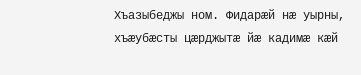Хъазыбеджы ном. Фидарæй нæ уырны, хъæубæсты цæрджытæ йæ кадимæ кæй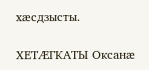хæсдзысты.

ХЕТÆГКАТЫ Оксанæ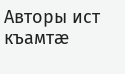Авторы ист къамтæ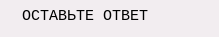ОСТАВЬТЕ ОТВЕТ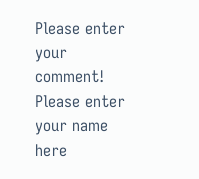Please enter your comment!
Please enter your name here